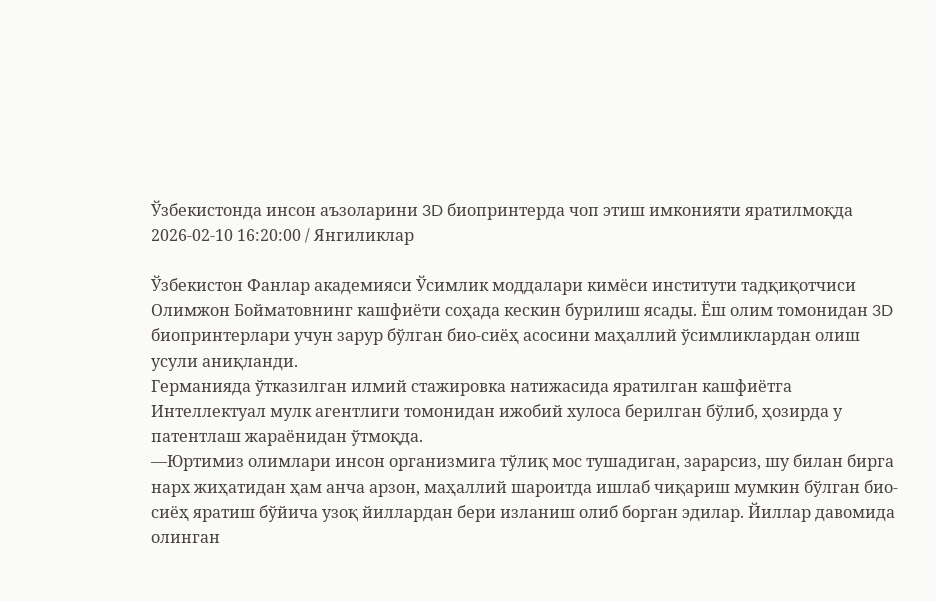Ўзбекистонда инсон аъзоларини 3D биопринтерда чоп этиш имконияти яратилмоқда
2026-02-10 16:20:00 / Янгиликлар

Ўзбекистон Фанлар академияси Ўсимлик моддалари кимёси институти тадқиқотчиси Олимжон Бойматовнинг кашфиёти соҳада кескин бурилиш ясады. Ёш олим томонидан 3D биопринтерлари учун зарур бўлган био-сиёҳ асосини маҳаллий ўсимликлардан олиш усули аниқланди.
Германияда ўтказилган илмий стажировка натижасида яратилган кашфиётга Интеллектуал мулк агентлиги томонидан ижобий хулоса берилган бўлиб, ҳозирда у патентлаш жараёнидан ўтмоқда.
—Юртимиз олимлари инсон организмига тўлиқ мос тушадиган, зарарсиз, шу билан бирга нарх жиҳатидан ҳам анча арзон, маҳаллий шароитда ишлаб чиқариш мумкин бўлган био-сиёҳ яратиш бўйича узоқ йиллардан бери изланиш олиб борган эдилар. Йиллар давомида олинган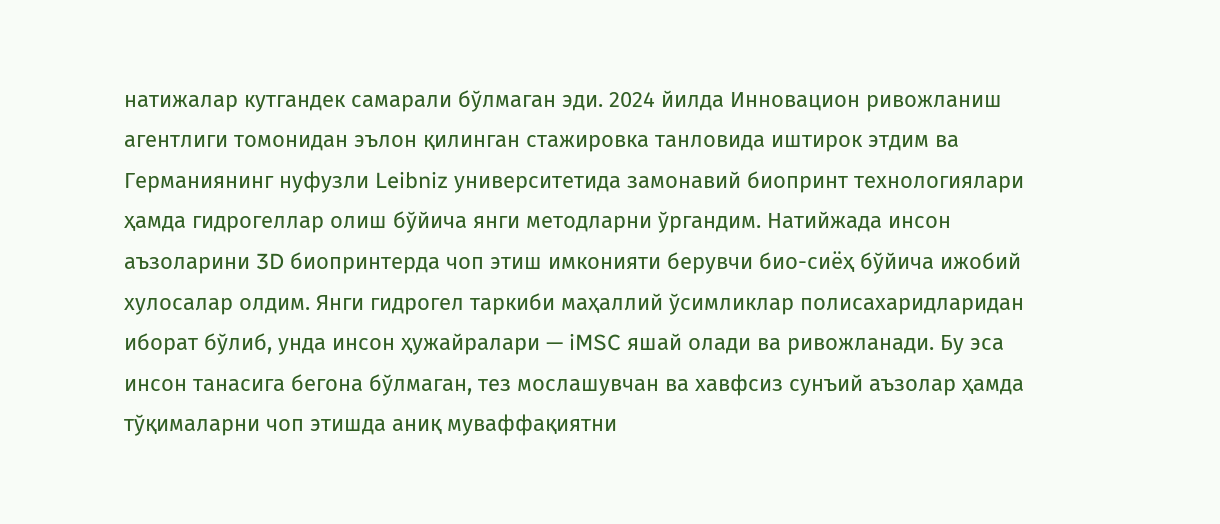натижалар кутгандек самарали бўлмаган эди. 2024 йилда Инновацион ривожланиш агентлиги томонидан эълон қилинган стажировка танловида иштирок этдим ва Германиянинг нуфузли Leibniz университетида замонавий биопринт технологиялари ҳамда гидрогеллар олиш бўйича янги методларни ўргандим. Натийжада инсон аъзоларини 3D биопринтерда чоп этиш имконияти берувчи био-сиёҳ бўйича ижобий хулосалар олдим. Янги гидрогел таркиби маҳаллий ўсимликлар полисахаридларидан иборат бўлиб, унда инсон ҳужайралари — iMSC яшай олади ва ривожланади. Бу эса инсон танасига бегона бўлмаган, тез мослашувчан ва хавфсиз сунъий аъзолар ҳамда тўқималарни чоп этишда аниқ муваффақиятни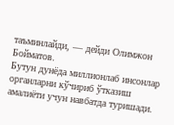таъминлайди, — дейди Олимжон Бойматов.
Бутун дунёда миллионлаб инсонлар органларни кўчириб ўтказиш амалиёти учун навбатда туришади.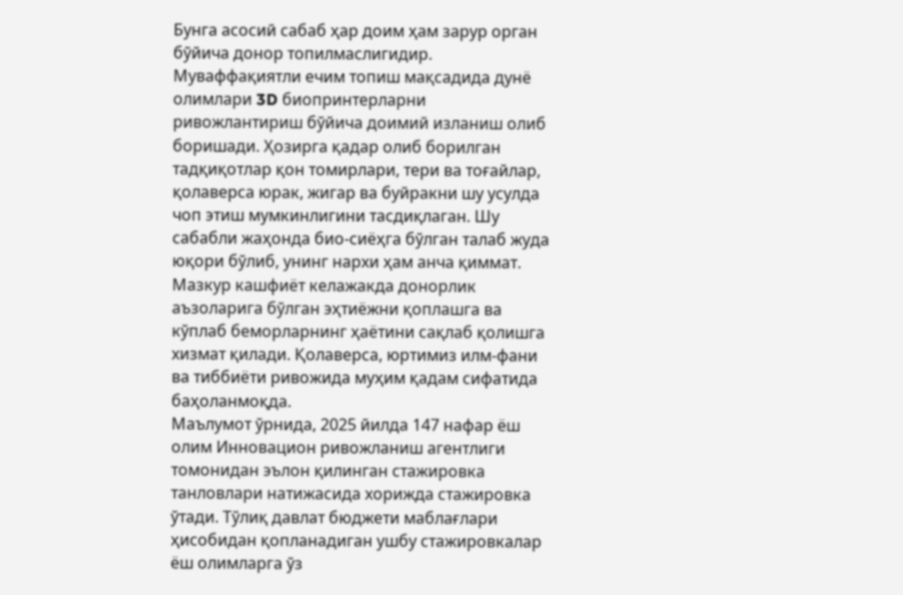Бунга асосий сабаб ҳар доим ҳам зарур орган бўйича донор топилмаслигидир. Муваффақиятли ечим топиш мақсадида дунё олимлари 3D биопринтерларни ривожлантириш бўйича доимий изланиш олиб боришади. Ҳозирга қадар олиб борилган тадқиқотлар қон томирлари, тери ва тоғайлар, қолаверса юрак, жигар ва буйракни шу усулда чоп этиш мумкинлигини тасдиқлаган. Шу сабабли жаҳонда био-сиёҳга бўлган талаб жуда юқори бўлиб, унинг нархи ҳам анча қиммат.
Мазкур кашфиёт келажакда донорлик аъзоларига бўлган эҳтиёжни қоплашга ва кўплаб беморларнинг ҳаётини сақлаб қолишга хизмат қилади. Қолаверса, юртимиз илм-фани ва тиббиёти ривожида муҳим қадам сифатида баҳоланмоқда.
Маълумот ўрнида, 2025 йилда 147 нафар ёш олим Инновацион ривожланиш агентлиги томонидан эълон қилинган стажировка танловлари натижасида хорижда стажировка ўтади. Тўлиқ давлат бюджети маблағлари ҳисобидан қопланадиган ушбу стажировкалар ёш олимларга ўз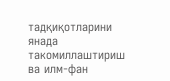тадқиқотларини янада такомиллаштириш ва илм-фан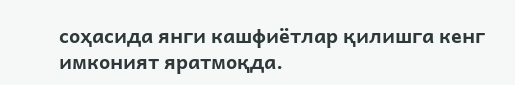соҳасида янги кашфиётлар қилишга кенг имконият яратмоқда.